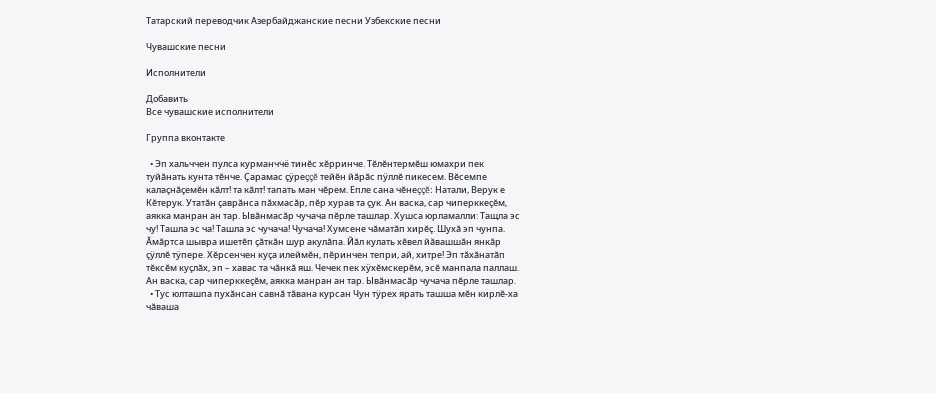Татарский переводчик Азербайджанские песни Узбекские песни

Чувашские песни

Исполнители

Добавить
Все чувашские исполнители

Группа вконтакте

  • Эп хальччен пулса курманччё тинĕс хĕрринче. Тĕлĕнтермĕш юмахри пек туйăнать кунта тĕнче. Çарамас çÿреççĕ тейĕн йăрăс пÿллĕ пикесем. Вĕсемпе калаçнăçемĕн кăлт! та кăлт! тапать ман чĕрем. Епле сана чĕнеççĕ: Натали, Верук е Кĕтерук. Утатăн çаврăнса пăхмасăр, пĕр хурав та çук. Ан васка, сар чиперккеçĕм, аякка манран ан тар. Ывăнмасăр чучача пĕрле ташлар. Хушса юрламалли: Тащла эс чу! Ташла эс ча! Ташла эс чучача! Чучача! Хумсене чăматăп хирĕç. Шухă эп чунпа. Ăмăртса шывра ишетĕп çăткăн шур акулăпа. Йăл кулать хĕвел йăвашшăн янкăр çÿллĕ тÿпере. Хĕрсенчен куçа илеймĕн, пĕринчен тепри, ай, хитре! Эп тăхăнатăп тĕксĕм куçлăх, эп – хавас та чăнкă яш. Чечек пек хÿхĕмскерĕм, эсĕ манпала паллаш. Ан васка, сар чиперккеçĕм, аякка манран ан тар. Ывăнмасăр чучача пĕрле ташлар.
  • Тус юлташпа пухăнсан савнă тăвана курсан Чун тÿрех ярать ташша мĕн кирлĕ-ха чăваша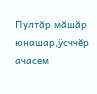Пултăр мăшăр юнашар,ÿсччĕр ачасем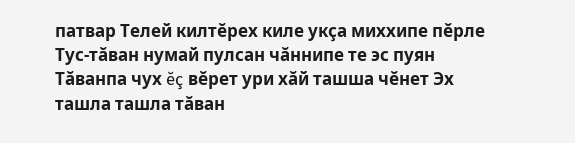патвар Телей килтĕрех киле укçа миххипе пĕрле Тус-тăван нумай пулсан чăннипе те эс пуян Тăванпа чух ĕç вĕрет ури хăй ташша чĕнет Эх ташла ташла тăван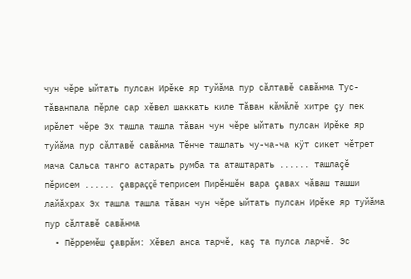чун чĕре ыйтать пулсан Ирĕке яр туйăма пур сăлтавĕ савăнма Тус-тăванпала пĕрле сар хĕвел шаккать киле Тăван кăмăлĕ хитре çу пек ирĕлет чĕре Эх ташла ташла тăван чун чĕре ыйтать пулсан Ирĕке яр туйăма пур сăлтавĕ савăнма Тĕнче ташлать чу-ча-ча кÿт сикет чĕтрет мача Сальса танго астарать румба та аташтарать ...... ташлаçĕ пĕрисем ...... çавраççĕ теприсем Пирĕншĕн вара çавах чăваш ташши лайăхрах Эх ташла ташла тăван чун чĕре ыйтать пулсан Ирĕке яр туйăма пур сăлтавĕ савăнма
  • Пĕрремĕш çаврăм: Хĕвел анса тарчĕ, каç та пулса ларчĕ. Эс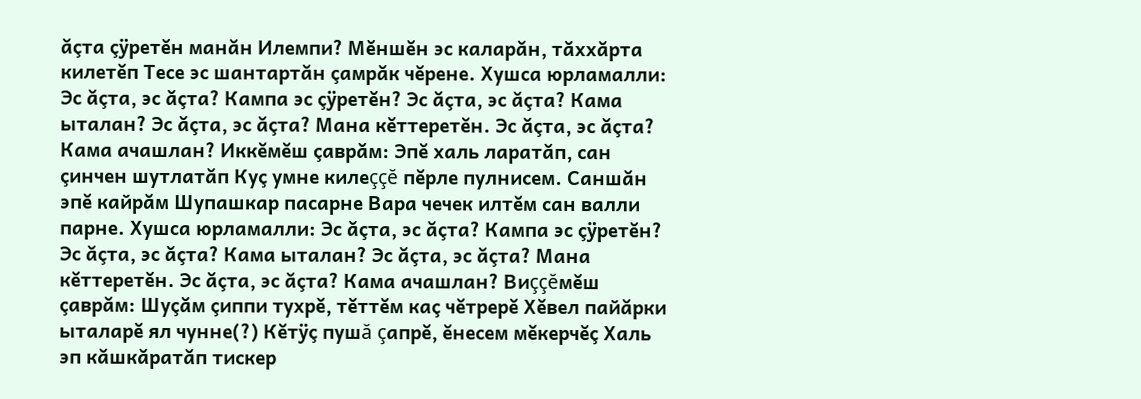ăçта çÿретĕн манăн Илемпи? Мĕншĕн эс каларăн, тăххăрта килетĕп Тесе эс шантартăн çамрăк чĕрене. Хушса юрламалли: Эс ăçта, эс ăçта? Кампа эс çÿретĕн? Эс ăçта, эс ăçта? Кама ыталан? Эс ăçта, эс ăçта? Мана кĕттеретĕн. Эс ăçта, эс ăçта? Кама ачашлан? Иккĕмĕш çаврăм: Эпĕ халь ларатăп, сан çинчен шутлатăп Куç умне килеççĕ пĕрле пулнисем. Саншăн эпĕ кайрăм Шупашкар пасарне Вара чечек илтĕм сан валли парне. Хушса юрламалли: Эс ăçта, эс ăçта? Кампа эс çÿретĕн? Эс ăçта, эс ăçта? Кама ыталан? Эс ăçта, эс ăçта? Мана кĕттеретĕн. Эс ăçта, эс ăçта? Кама ачашлан? Виççĕмĕш çаврăм: Шуçăм çиппи тухрĕ, тĕттĕм каç чĕтрерĕ Хĕвел пайăрки ыталарĕ ял чунне(?) Кĕтÿç пушă çапрĕ, ĕнесем мĕкерчĕç Халь эп кăшкăратăп тискер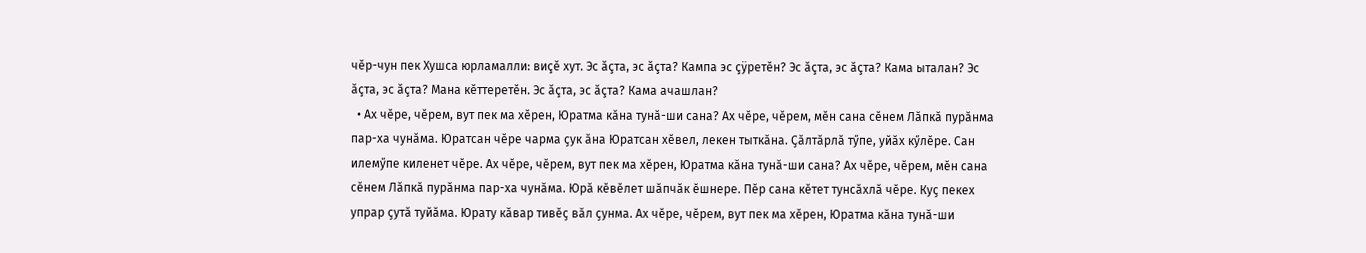чĕр-чун пек Хушса юрламалли: виçĕ хут. Эс ăçта, эс ăçта? Кампа эс çÿретĕн? Эс ăçта, эс ăçта? Кама ыталан? Эс ăçта, эс ăçта? Мана кĕттеретĕн. Эс ăçта, эс ăçта? Кама ачашлан?
  • Ах чӗре, чӗрем, вут пек ма хӗрен, Юратма кӑна тунӑ-ши сана? Ах чӗре, чӗрем, мӗн сана сӗнем Лӑпкӑ пурӑнма пар-ха чунӑма. Юратсан чӗре чарма ҫук ӑна Юратсан хӗвел, лекен тыткӑна. Ҫӑлтӑрлӑ тӳпе, уйӑх кӳлӗре. Сан илемӳпе киленет чӗре. Ах чӗре, чӗрем, вут пек ма хӗрен, Юратма кӑна тунӑ-ши сана? Ах чӗре, чӗрем, мӗн сана сӗнем Лӑпкӑ пурӑнма пар-ха чунӑма. Юрӑ кӗвӗлет шӑпчӑк ӗшнере. Пӗр сана кӗтет тунсӑхлӑ чӗре. Куҫ пекех упрар ҫутӑ туйӑма. Юрату кӑвар тивӗҫ вӑл ҫунма. Ах чӗре, чӗрем, вут пек ма хӗрен, Юратма кӑна тунӑ-ши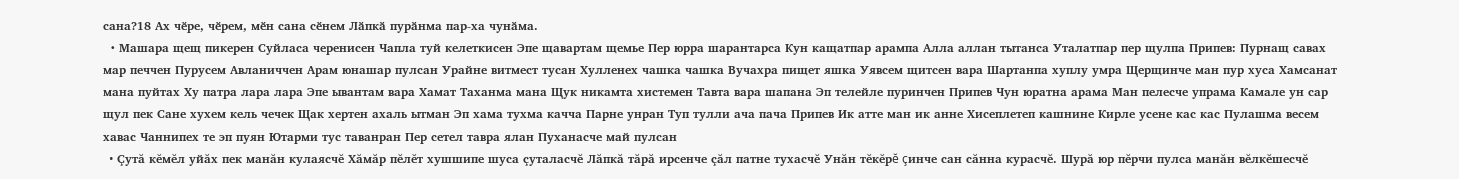сана?18 Ах чӗре, чӗрем, мӗн сана сӗнем Лӑпкӑ пурӑнма пар-ха чунӑма.
  • Машара щещ пикерен Суйласа черенисен Чапла туй келеткисен Эпе щавартам щемье Пер юрра шарантарса Кун кащатпар арампа Алла аллан тытанса Уталатпар пер щулпа Припев: Пурнащ савах мар печчен Пурусем Авланиччен Арам юнашар пулсан Урайне витмест тусан Хулленех чашка чашка Вучахра пищет яшка Уявсем щитсен вара Шартанпа хуплу умра Щерщинче ман пур хуса Хамсанат мана пуйтах Ху патра лара лара Эпе ывантам вара Хамат Таханма мана Щук никамта хистемен Тавта вара шапана Эп телейле пуринчен Припев Чун юратна арама Ман пелесче упрама Камале ун сар щул пек Сане хухем кель чечек Щак хертен ахаль ытман Эп хама тухма качча Парне унран Туп тулли ача пача Припев Ик атте ман ик анне Хисеплетеп кашнине Кирле усене кас кас Пулашма весем хавас Чаннипех те эп пуян Ютарми тус таванран Пер сетел тавра ялан Пуханасче май пулсан
  • Çутă кĕмĕл уйăх пек манăн кулаясчĕ Хăмăр пĕлĕт хушшипе шуса çуталасчĕ Лăпкă тăрă ирсенче çăл патне тухасчĕ Унăн тĕкĕрĕ çинче сан сăнна курасчĕ. Шурă юр пĕрчи пулса манăн вĕлкĕшесчĕ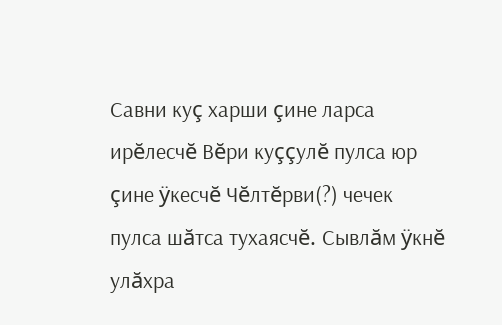Савни куç харши çине ларса ирĕлесчĕ Вĕри куççулĕ пулса юр çине ÿкесчĕ Чĕлтĕрви(?) чечек пулса шăтса тухаясчĕ. Сывлăм ÿкнĕ улăхра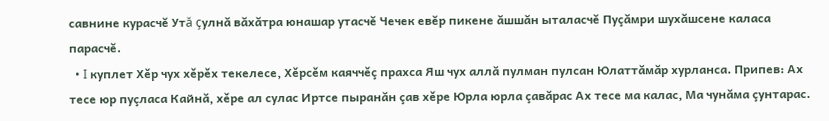савнине курасчĕ Утă çулнă вăхăтра юнашар утасчĕ Чечек евĕр пикене ăшшăн ыталасчĕ Пуçăмри шухăшсене каласа парасчĕ.
  • I куплет Хěр чух хěрěх текелесе, Хěрсěм каяччěç прахса Яш чух аллă пулман пулсан Юлаттăмăр хурланса. Припев: Ах тесе юр пуçласа Кайнă, хěре ал сулас Иртсе пыранăн çав хěре Юрла юрла çавăрас Ах тесе ма калас, Ма чунăма çунтарас.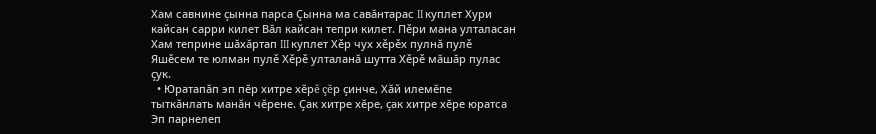Хам савнине çынна парса Çынна ма савăнтарас II куплет Хури кайсан сарри килет Вăл кайсан тепри килет. Пěри мана улталасан Хам теприне шăхăртап III куплет Хěр чух хěрěх пулнă пулě Яшěсем те юлман пулě Хěрě улталанă шутта Хěрě мăшăр пулас çук.
  • Юратапăп эп пĕр хитре хĕрĕ çĕр çинче, Хăй илемĕпе тыткăнлать манăн чĕрене. Çак хитре хĕре, çак хитре хĕре юратса Эп парнелеп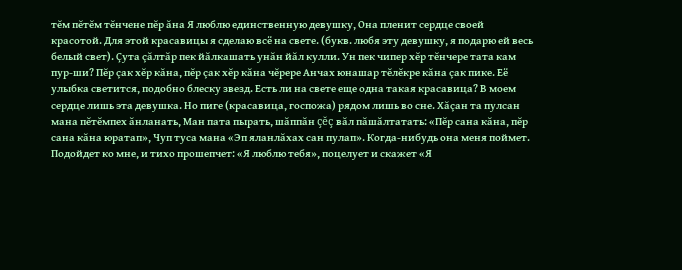тĕм пĕтĕм тĕнчене пĕр ăна Я люблю единственную девушку, Она пленит сердце своей красотой. Для этой красавицы я сделаю всё на свете. (букв. любя эту девушку, я подарю ей весь белый свет). Çута çăлтăр пек йăлкашать унăн йăл кулли. Ун пек чипер хĕр тĕнчере тата кам пур-ши? Пĕр çак хĕр кăна, пĕр çак хĕр кăна чĕрере Анчах юнашар тĕлĕкре кăна çак пике. Её улыбка светится, подобно блеску звезд. Есть ли на свете еще одна такая красавица? В моем сердце лишь эта девушка. Но пиге (красавица, госпожа) рядом лишь во сне. Хăçан та пулсан мана пĕтĕмпех ăнланать, Ман пата пырать, шăппăн çĕç вăл пăшăлтатать: «Пĕр сана кăна, пĕр сана кăна юратап», Чуп туса мана «Эп яланлăхах сан пулап». Когда-нибудь она меня поймет. Подойдет ко мне, и тихо прошепчет: «Я люблю тебя», поцелует и скажет «Я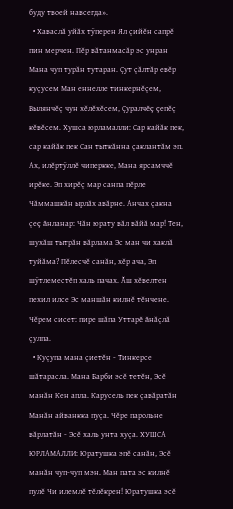буду твоей навсегда».
  • Хаваслă уйăх тÿперен Ял çийĕн сапрĕ пин мерчен. Пĕр вăтанмасăр эс унран Мана чуп турăн тутаран. Çут çăлтăр евĕр куçусем Ман еннелле тинкернĕçем, Вылянчĕç чун хĕлĕхĕсем, Çуралчĕç çепĕç кĕвĕсем. Хушса юрламалли: Сар кайăк пек, сар кайăк пек Сан тыткăнна çаклантăм эп. Ах, илĕртÿллĕ чиперкке, Мана ярсамччĕ ирĕке. Эп хирĕç мар санпа пĕрле Чăммашкăн ырлăх авăрне. Анчах çакна çеç ăнланар: Чăн юрату вăл вăйă мар! Тен, шухăш тытрăн вăрлама Эс ман чи хаклă туйăма? Пĕлесчĕ санăн, хĕр ача, Эп шÿтлеместĕп халь пачах. Ăш хĕвелтен пехил илсе Эс маншăн килнĕ тĕнчене. Чĕрем сисет: пире шăпа Уттарĕ ăнăçлă çулпа.
  • Куçупа мана çиетĕн - Тинкерсе шăтарасла. Мана Барби эсĕ тетĕн, Эсĕ манăн Кен апла. Карусель пек çавăратăн Манăн айванкка пуçа. Чĕре парольне вăрлатăн - Эсĕ халь унта хуçа. ХУШСА ЮРЛАМАЛЛИ: Юратушка эпĕ санăн, Эсĕ манăн чуп-чуп мэн. Ман пата эс килнĕ пулĕ Чи илемлĕ тĕлĕкрен! Юратушка эсĕ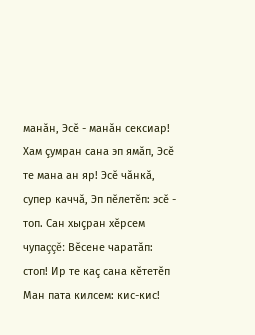манăн, Эсĕ - манăн сексиар! Хам çумран сана эп ямăп, Эсĕ те мана ан яр! Эсĕ чăнкă, супер каччă, Эп пĕлетĕп: эсĕ - топ. Сан хыçран хĕрсем чупаççĕ: Вĕсене чаратăп: стоп! Ир те каç сана кĕтетĕп Ман пата килсем: кис-кис!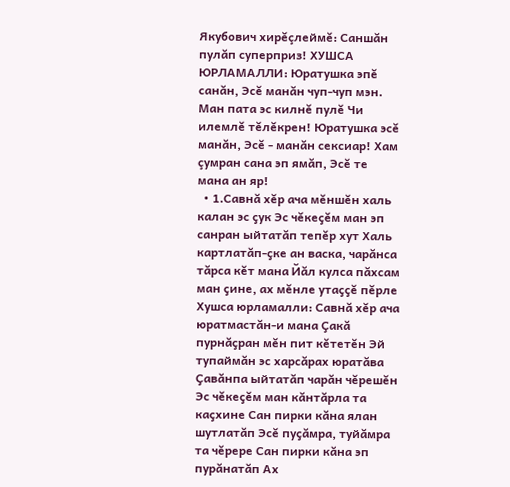Якубович хирĕçлеймĕ: Саншăн пулăп суперприз! ХУШСА ЮРЛАМАЛЛИ: Юратушка эпĕ санăн, Эсĕ манăн чуп-чуп мэн. Ман пата эс килнĕ пулĕ Чи илемлĕ тĕлĕкрен! Юратушка эсĕ манăн, Эсĕ - манăн сексиар! Хам çумран сана эп ямăп, Эсĕ те мана ан яр!
  • 1.Савнă хĕр ача мĕншĕн халь калан эс ҫук Эс чĕкеҫĕм ман эп санран ыйтатăп тепĕр хут Халь картлатăп-ҫке ан васка, чарăнса тăрса кĕт мана Йăл кулса пăхсам ман ҫине, ах мĕнле утаҫҫĕ пĕрле Хушса юрламалли: Савнă хĕр ача юратмастăн-и мана Ҫакă пурнăҫран мĕн пит кĕтетĕн Эй тупаймăн эс харсăрах юратăва Ҫавăнпа ыйтатăп чарăн чĕрешĕн Эс чĕкеҫĕм ман кăнтăрла та каҫхине Сан пирки кăна ялан шутлатăп Эсĕ пуҫăмра, туйăмра та чĕрере Сан пирки кăна эп пурăнатăп Ах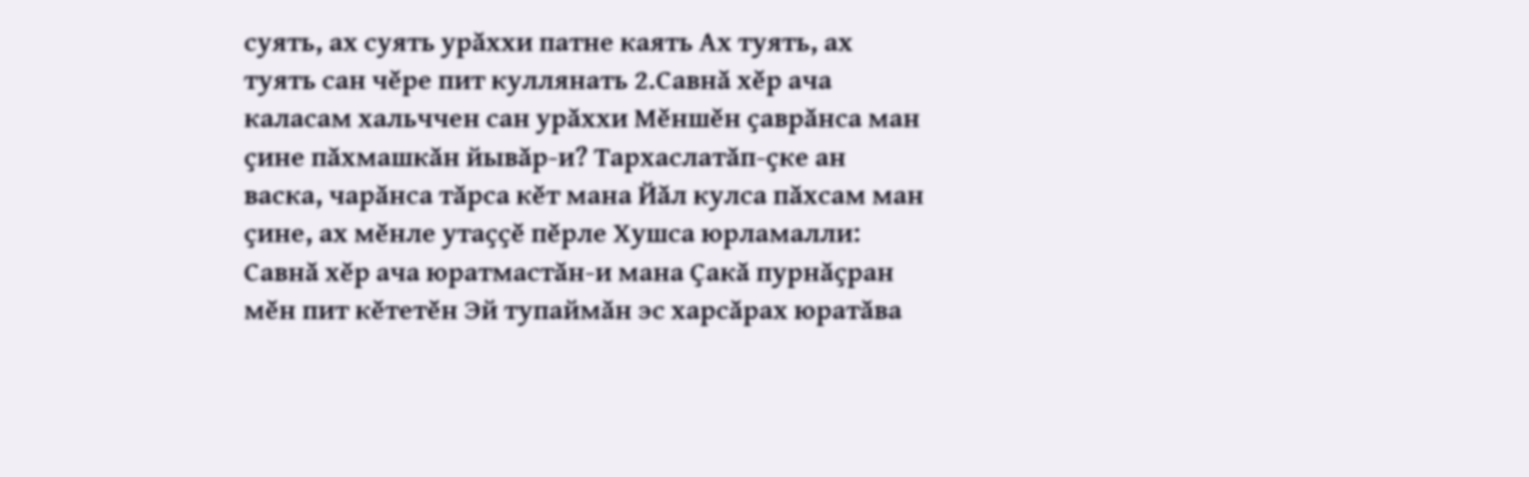суять, ах суять урăххи патне каять Ах туять, ах туять сан чĕре пит куллянать 2.Савнă хĕр ача каласам хальччен сан урăххи Мĕншĕн ҫаврăнса ман ҫине пăхмашкăн йывăр-и? Тархаслатăп-ҫке ан васка, чарăнса тăрса кĕт мана Йăл кулса пăхсам ман ҫине, ах мĕнле утаҫҫĕ пĕрле Хушса юрламалли: Савнă хĕр ача юратмастăн-и мана Ҫакă пурнăҫран мĕн пит кĕтетĕн Эй тупаймăн эс харсăрах юратăва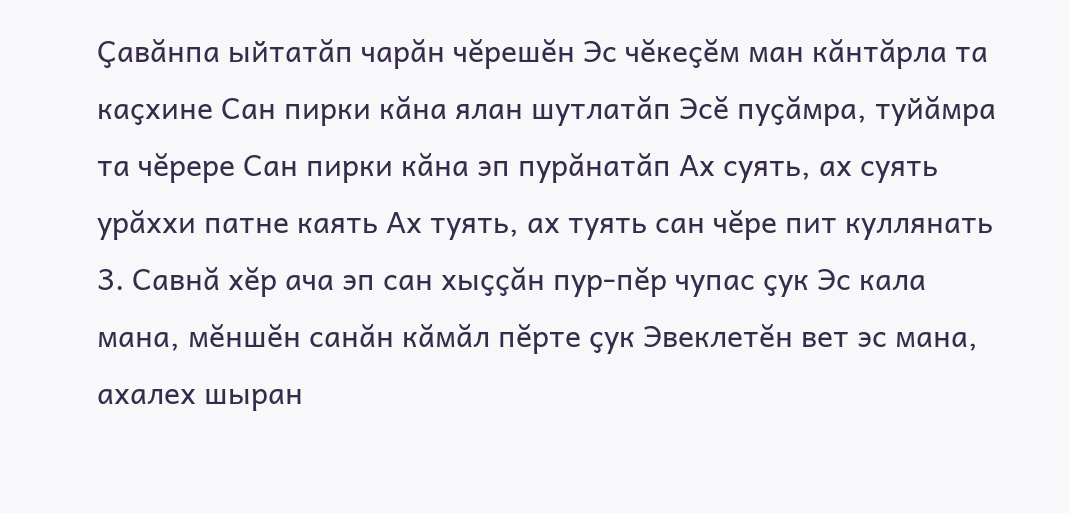Ҫавăнпа ыйтатăп чарăн чĕрешĕн Эс чĕкеҫĕм ман кăнтăрла та каҫхине Сан пирки кăна ялан шутлатăп Эсĕ пуҫăмра, туйăмра та чĕрере Сан пирки кăна эп пурăнатăп Ах суять, ах суять урăххи патне каять Ах туять, ах туять сан чĕре пит куллянать 3. Савнă хĕр ача эп сан хыҫҫăн пур-пĕр чупас ҫук Эс кала мана, мĕншĕн санăн кăмăл пĕрте ҫук Эвеклетĕн вет эс мана, ахалех шыран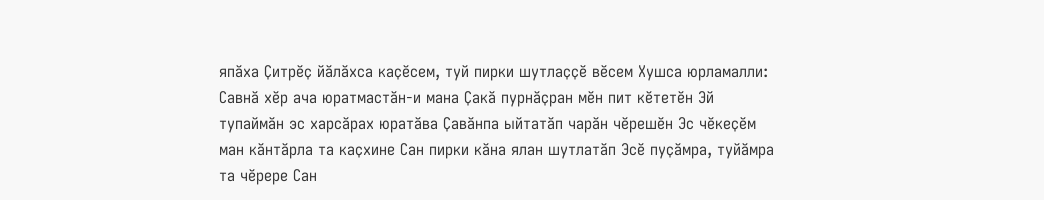япăха Ҫитрĕҫ йăлăхса каҫĕсем, туй пирки шутлаҫҫĕ вĕсем Хушса юрламалли: Савнă хĕр ача юратмастăн-и мана Ҫакă пурнăҫран мĕн пит кĕтетĕн Эй тупаймăн эс харсăрах юратăва Ҫавăнпа ыйтатăп чарăн чĕрешĕн Эс чĕкеҫĕм ман кăнтăрла та каҫхине Сан пирки кăна ялан шутлатăп Эсĕ пуҫăмра, туйăмра та чĕрере Сан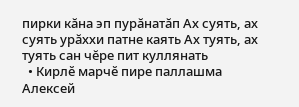пирки кăна эп пурăнатăп Ах суять, ах суять урăххи патне каять Ах туять, ах туять сан чĕре пит куллянать
  • Кирлӗ марчӗ пире паллашма Алексей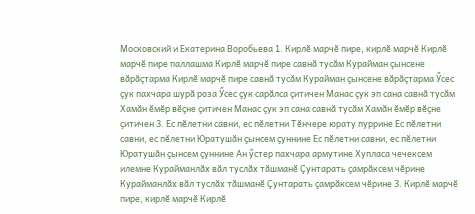Московский и Екатерина Воробьева 1. Кирлӗ марчӗ пире, кирлӗ марчӗ Кирлӗ марчӗ пире паллашма Кирлӗ марчӗ пире савнӑ тусӑм Курайман ҫынсене вӑрӑҫтарма Кирлӗ марчӗ пире савнӑ тусӑм Курайман ҫынсене вӑрӑҫтарма Ӳсес ҫук пахчара шурӑ роза Ӳсес ҫук сарӑлса ҫитичен Манас ҫук эп сана савнӑ тусӑм Хамӑн ӗмӗр вӗҫне ҫитичен Манас ҫук эп сана савнӑ тусӑм Хамӑн ӗмӗр вӗҫне ҫитичен 3. Ес пӗлетни савни, ес пӗлетни Тӗнчере юрату пуррине Ес пӗлетни савни, ес пӗлетни Юратушӑн ҫынсем ҫуннине Ес пӗлетни савни, ес пӗлетни Юратушӑн ҫынсем ҫуннине Ан ӳстер пахчара армутине Хупласа чечексем илемне Курайманлӑх вӑл туслӑх тӑшманӗ Ҫунтарать ҫамрӑксем чӗрине Курайманлӑх вӑл туслӑх тӑшманӗ Ҫунтарать ҫамрӑксем чӗрине 3. Кирлӗ марчӗ пире, кирлӗ марчӗ Кирлӗ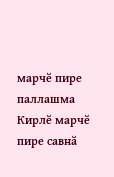марчӗ пире паллашма Кирлӗ марчӗ пире савнӑ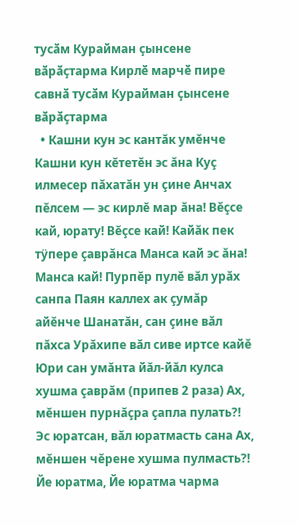тусӑм Курайман ҫынсене вӑрӑҫтарма Кирлӗ марчӗ пире савнӑ тусӑм Курайман ҫынсене вӑрӑҫтарма
  • Кашни кун эс кантăк умĕнче Кашни кун кĕтетĕн эс ăна Куç илмесер пăхатăн ун çине Анчах пĕлсем — эс кирлĕ мар ăна! Вĕçсе кай, юрату! Вĕçсе кай! Кайăк пек тÿпере çаврăнса Манса кай эс ăна! Манса кай! Пурпĕр пулĕ вăл урăх санпа Паян каллех ак çумăр айĕнче Шанатăн, сан çине вăл пăхса Урăхипе вăл сиве иртсе кайĕ Юри сан умăнта йăл-йăл кулса хушма çаврăм (припев 2 раза) Ах, мĕншен пурнăçра çапла пулать?! Эс юратсан, вăл юратмасть сана Ах, мĕншен чĕрене хушма пулмасть?! Йе юратма, Йе юратма чарма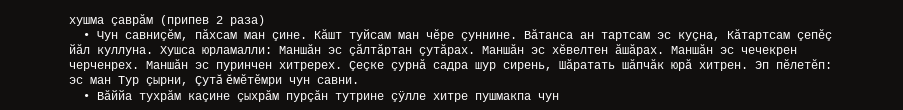хушма çаврăм (припев 2 раза)
  • Чун савниçĕм, пăхсам ман çине. Кăшт туйсам ман чĕре çуннине. Вăтанса ан тартсам эс куçна, Кăтартсам çепĕç йăл куллуна. Хушса юрламалли: Маншăн эс çăлтăртан çутăрах. Маншăн эс хĕвелтен ăшăрах. Маншăн эс чечекрен черченрех. Маншăн эс пуринчен хитререх. Çеçке çурнă садра шур сирень, Шăратать шăпчăк юрă хитрен. Эп пĕлетĕп: эс ман Тур çырни, Çутă ĕмĕтĕмри чун савни.
  • Вăййа тухрăм каçине çыхрăм пурçăн тутрине çÿлле хитре пушмакпа чун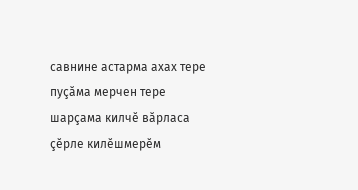савнине астарма ахах тере пуçăма мерчен тере шарçама килчĕ вăрласа çĕрле килĕшмерĕм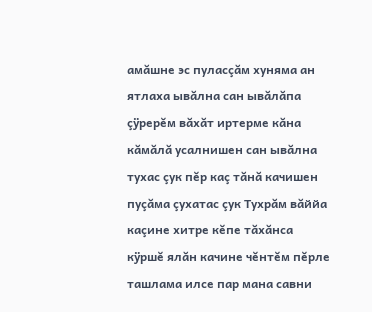амăшне эс пуласçăм хуняма ан ятлаха ывăлна сан ывăлăпа çÿрерĕм вăхăт иртерме кăна кăмăлă усалнишен сан ывăлна тухас çук пĕр каç тăнă качишен пуçăма çухатас çук Тухрăм вăййа каçине хитре кĕпе тăхăнса кÿршĕ ялăн качине чĕнтĕм пĕрле ташлама илсе пар мана савни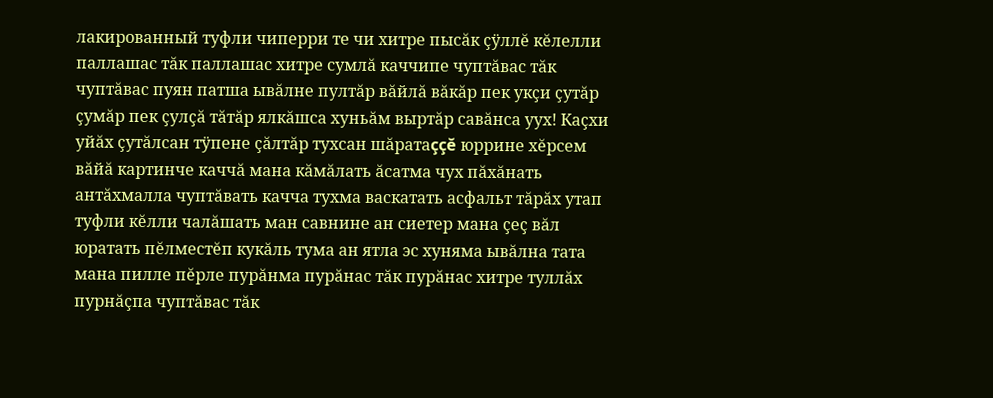лакированный туфли чиперри те чи хитре пысăк çÿллĕ кĕлелли паллашас тăк паллашас хитре сумлă каччипе чуптăвас тăк чуптăвас пуян патша ывăлне пултăр вăйлă вăкăр пек укçи çутăр çумăр пек çулçă тăтăр ялкăшса хуньăм выртăр савăнса уух! Каçхи уйăх çутăлсан тÿпене çăлтăр тухсан шăратаççĕ юррине хĕрсем вăйă картинче каччă мана кăмăлать ăсатма чух пăхăнать антăхмалла чуптăвать качча тухма васкатать асфальт тăрăх утап туфли кĕлли чалăшать ман савнине ан сиетер мана çеç вăл юратать пĕлместĕп кукăль тума ан ятла эс хуняма ывăлна тата мана пилле пĕрле пурăнма пурăнас тăк пурăнас хитре туллăх пурнăçпа чуптăвас тăк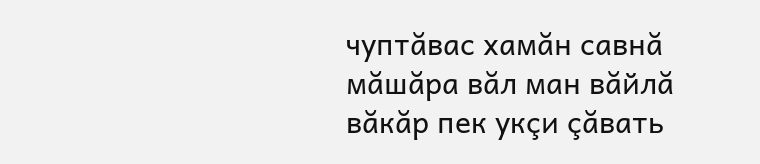чуптăвас хамăн савнă мăшăра вăл ман вăйлă вăкăр пек укçи çăвать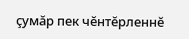çумăр пек чĕнтĕрленнĕ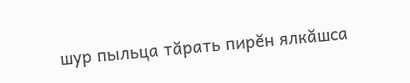шур пыльца тăрать пирĕн ялкăшса